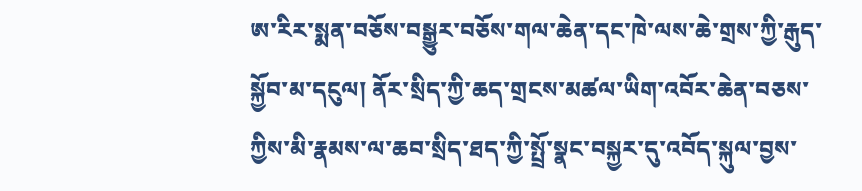ཨ་རིར་སྨན་བཅོས་བསྒྱུར་བཅོས་གལ་ཆེན་དང་ཁེ་ལས་ཆེ་གྲས་ཀྱི་རྒུད་སྐྱོབ་མ་དངུལ། ནོར་སྲིད་ཀྱི་ཆད་གྲངས་མཚལ་ཡིག་འབོར་ཆེན་བཅས་ཀྱིས་མི་རྣམས་ལ་ཆབ་སྲིད་ཐད་ཀྱི་སྤྲོ་སྣང་བསྐྱར་དུ་འབོད་སྐུལ་བྱས་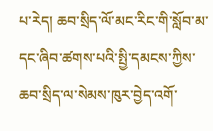པ་རེད། ཆབ་སྲིད་ལོ་མང་རིང་གི་སློབ་མ་དང་ཞིབ་ཚགས་པའི་སྤྱི་དམངས་ཀྱིས་ཆབ་སྲིད་ལ་སེམས་ཁུར་བྱེད་འགོ་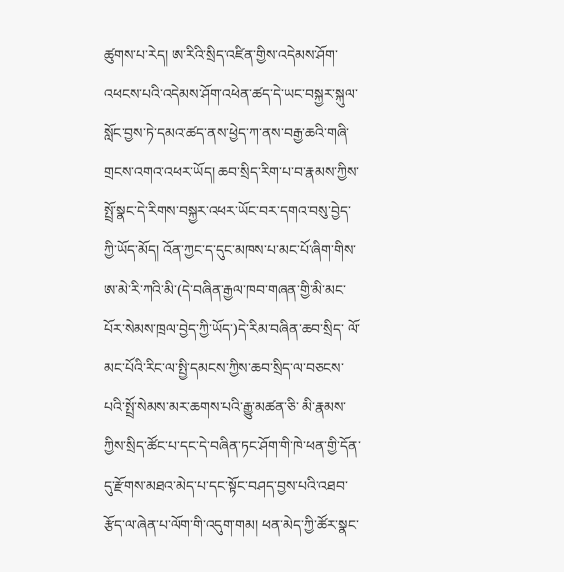ཚུགས་པ་རེད། ཨ་རིའི་སྲིད་འཛིན་གྱིས་འདེམས་ཤོག་འཕངས་པའི་འདེམས་ཤོག་འཕེན་ཚད་དེ་ཡང་བསྐྱར་སྐུལ་སློང་བྱས་ཏེ་དམའ་ཚད་ནས་ཕྱེད་ཀ་ནས་བརྒྱ་ཆའི་གཞི་གྲངས་འགའ་འཕར་ཡོད། ཆབ་སྲིད་རིག་པ་བ་རྣམས་ཀྱིས་སྤྲོ་སྣང་དེ་རིགས་བསྐྱར་འཕར་ཡོང་བར་དགའ་བསུ་བྱེད་ཀྱི་ཡོད་མོད། འོན་ཀྱང་ད་དུང་མཁས་པ་མང་པོ་ཞིག་གིས་ཨ་མེ་རི་ཀའི་མི་(དེ་བཞིན་རྒྱལ་ཁབ་གཞན་གྱི་མི་མང་པོར་སེམས་ཁྲལ་བྱེད་ཀྱི་ཡོད་)དེ་རིམ་བཞིན་ཆབ་སྲིད་ ལོ་མང་པོའི་རིང་ལ་སྤྱི་དམངས་ཀྱིས་ཆབ་སྲིད་ལ་བཅངས་པའི་སྤྲོ་སེམས་མར་ཆགས་པའི་རྒྱུ་མཚན་ཅི་ མི་རྣམས་ཀྱིས་སྲིད་ཚོང་པ་དང་དེ་བཞིན་ཏང་ཤོག་གི་ཁེ་ཕན་གྱི་དོན་དུ་རྫོགས་མཐའ་མེད་པ་དང་སྟོང་བཤད་བྱས་པའི་འཐབ་རྩོད་ལ་ཞེན་པ་ལོག་གི་འདུག་གམ། ཕན་མེད་ཀྱི་ཚོར་སྣང་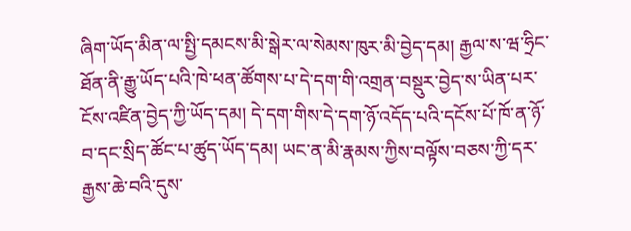ཞིག་ཡོད་མིན་ལ་སྤྱི་དམངས་མི་སྒེར་ལ་སེམས་ཁུར་མི་བྱེད་དམ། རྒྱལ་ས་ཝ་ཧྲིང་ཐོན་ནི་རྒྱུ་ཡོད་པའི་ཁེ་ཕན་ཚོགས་པ་དེ་དག་གི་འགྲན་བསྡུར་བྱེད་ས་ཡིན་པར་ངོས་འཛིན་བྱེད་ཀྱི་ཡོད་དམ། དེ་དག་གིས་དེ་དག་ཉོ་འདོད་པའི་དངོས་པོ་ཁོ་ན་ཉོ་བ་དང་སྲིད་ཚོང་པ་ཚུད་ཡོད་དམ། ཡང་ན་མི་རྣམས་ཀྱིས་བལྟོས་བཅས་ཀྱི་དར་རྒྱས་ཆེ་བའི་དུས་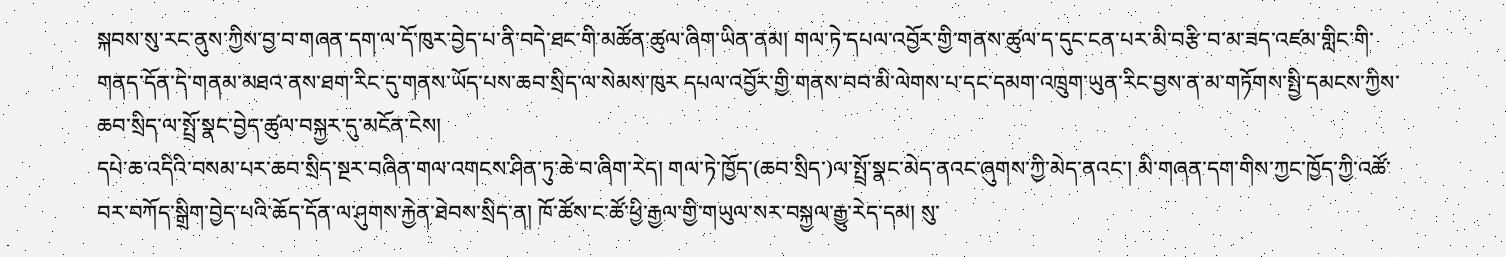སྐབས་སུ་རང་ནུས་ཀྱིས་བྱ་བ་གཞན་དག་ལ་དོ་ཁུར་བྱེད་པ་ནི་བདེ་ཐང་གི་མཚོན་ཚུལ་ཞིག་ཡིན་ནམ། གལ་ཏེ་དཔལ་འབྱོར་གྱི་གནས་ཚུལ་ད་དུང་ངན་པར་མི་བརྩི་བ་མ་ཟད་འཛམ་གླིང་གི་གནད་དོན་དེ་གནམ་མཐའ་ནས་ཐག་རིང་དུ་གནས་ཡོད་པས་ཆབ་སྲིད་ལ་སེམས་ཁུར དཔལ་འབྱོར་གྱི་གནས་བབ་མི་ལེགས་པ་དང་དམག་འཁྲུག་ཡུན་རིང་བྱས་ན་མ་གཏོགས་སྤྱི་དམངས་ཀྱིས་ཆབ་སྲིད་ལ་སྤྲོ་སྣང་བྱེད་ཚུལ་བསྐྱར་དུ་མངོན་ངེས།
དཔེ་ཆ་འདིའི་བསམ་པར་ཆབ་སྲིད་སྔར་བཞིན་གལ་འགངས་ཤིན་ཏུ་ཆེ་བ་ཞིག་རེད། གལ་ཏེ་ཁྱོད་(ཆབ་སྲིད་)ལ་སྤྲོ་སྣང་མེད་ནའང་ཞུགས་ཀྱི་མེད་ནའང་། མི་གཞན་དག་གིས་ཀྱང་ཁྱོད་ཀྱི་འཚོ་བར་བཀོད་སྒྲིག་བྱེད་པའི་ཆོད་དོན་ལ་ཤུགས་རྐྱེན་ཐེབས་སྲིད་ན། ཁོ་ཚོས་ང་ཚོ་ཕྱི་རྒྱལ་གྱི་གཡུལ་སར་བསྐྱལ་རྒྱུ་རེད་དམ། སུ་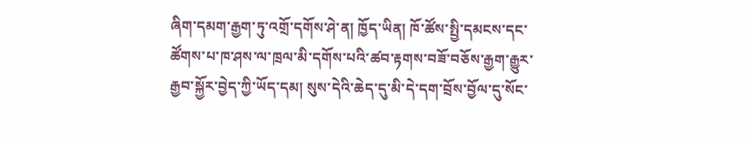ཞིག་དམག་རྒྱག་ཏུ་འགྲོ་དགོས་ཤེ་ན། ཁྱོད་ཡིན། ཁོ་ཚོས་སྤྱི་དམངས་དང་ཚོགས་པ་ཁ་ཤས་ལ་ཁྲལ་མི་དགོས་པའི་ཚབ་རྟགས་བཟོ་བཅོས་རྒྱག་རྒྱུར་རྒྱབ་སྐྱོར་བྱེད་ཀྱི་ཡོད་དམ། སུས་དེའི་ཆེད་དུ་མི་དེ་དག་བྲོས་བྱོལ་དུ་སོང་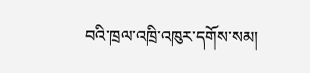བའི་ཁྲལ་འཁྲི་འཁུར་དགོས་སམ།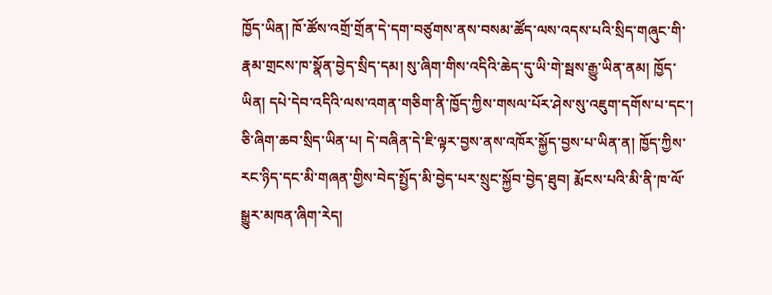ཁྱོད་ཡིན། ཁོ་ཚོས་འགྲོ་གྲོན་དེ་དག་བཙུགས་ནས་བསམ་ཚོད་ལས་འདས་པའི་སྲིད་གཞུང་གི་རྣམ་གྲངས་ཁ་སྣོན་བྱེད་སྲིད་དམ། སུ་ཞིག་གིས་འདིའི་ཆེད་དུ་ཡི་གེ་སྦས་རྒྱུ་ཡིན་ནམ། ཁྱོད་ཡིན། དཔེ་དེབ་འདིའི་ལས་འགན་གཅིག་ནི་ཁྱོད་ཀྱིས་གསལ་པོར་ཤེས་སུ་འཇུག་དགོས་པ་དང་། ཅི་ཞིག་ཆབ་སྲིད་ཡིན་པ། དེ་བཞིན་དེ་ཇི་ལྟར་བྱས་ནས་འཁོར་སྐྱོད་བྱས་པ་ཡིན་ན། ཁྱོད་ཀྱིས་རང་ཉིད་དང་མི་གཞན་གྱིས་བེད་སྤྱོད་མི་བྱེད་པར་སྲུང་སྐྱོབ་བྱེད་ཐུབ། རྨོངས་པའི་མི་ནི་ཁ་ལོ་སྒྱུར་མཁན་ཞིག་རེད།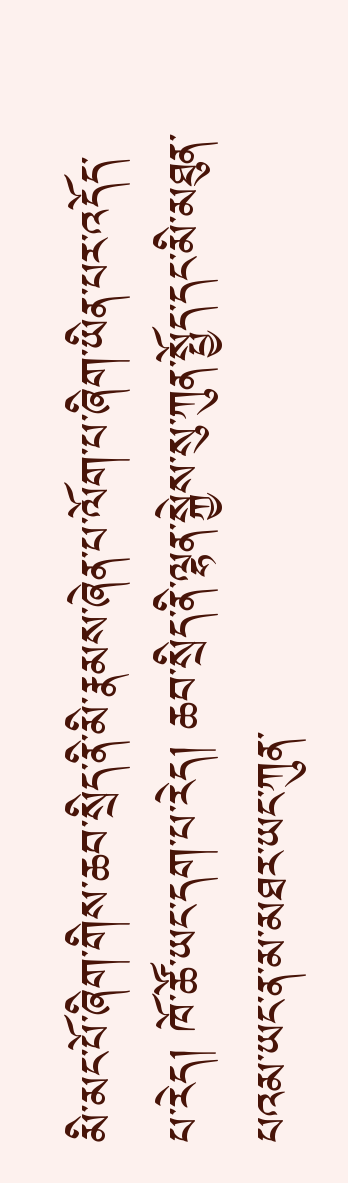མི་མང་པོ་ཞིག་གིས་ཆབ་སྲིད་ནི་མི་རྣམས་ཞེན་པ་ལོག་པ་ཞིག་ཡིན་པར་འདོད་པ་རེད། ཁོ་ཚོ་ཡང་དག་པ་རེད། ཆབ་སྲིད་ནི་ལྷན་སྐྱེས་སུ་ཀུན་སྤྱོད་དང་མི་མཐུན་པའམ་ཡང་ན་མ་མཐར་ཡང་ཀུན་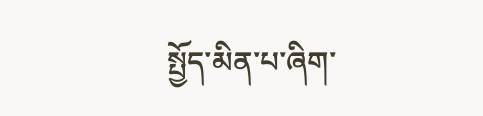སྤྱོད་མིན་པ་ཞིག་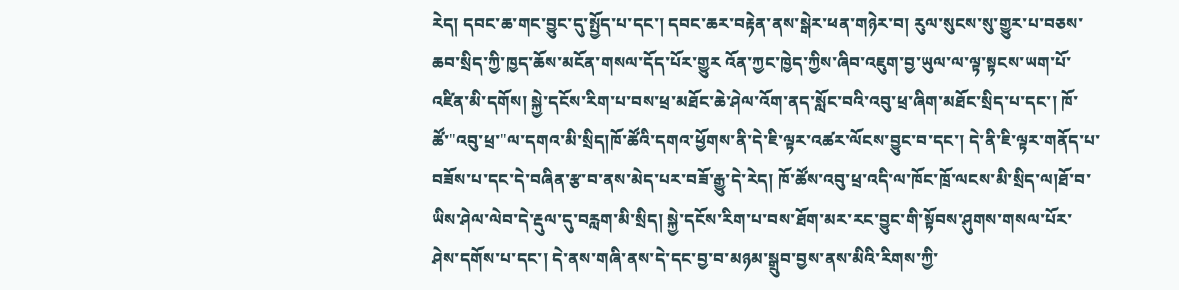རེད། དབང་ཆ་གང་བྱུང་དུ་སྤྱོད་པ་དང་། དབང་ཆར་བརྟེན་ནས་སྒེར་ཕན་གཉེར་བ། རུལ་སུངས་སུ་གྱུར་པ་བཅས་ཆབ་སྲིད་ཀྱི་ཁྱད་ཆོས་མངོན་གསལ་དོད་པོར་གྱུར འོན་ཀྱང་ཁྱེད་ཀྱིས་ཞིབ་འཇུག་བྱ་ཡུལ་ལ་ལྟ་སྟངས་ཡག་པོ་འཛིན་མི་དགོས། སྐྱེ་དངོས་རིག་པ་བས་ཕྲ་མཐོང་ཆེ་ཤེལ་འོག་ནད་སློང་བའི་འབུ་ཕྲ་ཞིག་མཐོང་སྲིད་པ་དང་། ཁོ་ཚོ་"འབུ་ཕྲ་"ལ་དགའ་མི་སྲིད།ཁོ་ཚོའི་དགའ་ཕྱོགས་ནི་དེ་ཇི་ལྟར་འཚར་ལོངས་བྱུང་བ་དང་། དེ་ནི་ཇི་ལྟར་གནོད་པ་བཟོས་པ་དང་དེ་བཞིན་རྩ་བ་ནས་མེད་པར་བཟོ་རྒྱུ་དེ་རེད། ཁོ་ཚོས་འབུ་ཕྲ་འདི་ལ་ཁོང་ཁྲོ་ལངས་མི་སྲིད་ལ།ཐོ་བ་ཡིས་ཤེལ་ལེབ་དེ་རྡུལ་དུ་བརླག་མི་སྲིད། སྐྱེ་དངོས་རིག་པ་བས་ཐོག་མར་རང་བྱུང་གི་སྟོབས་ཤུགས་གསལ་པོར་ཤེས་དགོས་པ་དང་། དེ་ནས་གཞི་ནས་དེ་དང་བྱ་བ་མཉམ་སྒྲུབ་བྱས་ནས་མིའི་རིགས་ཀྱི་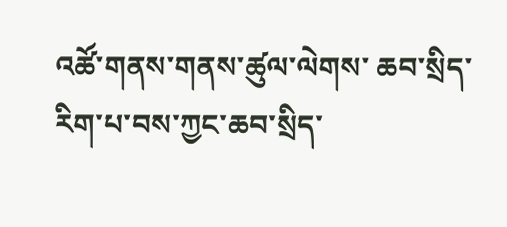འཚོ་གནས་གནས་ཚུལ་ལེགས་ ཆབ་སྲིད་རིག་པ་བས་ཀྱང་ཆབ་སྲིད་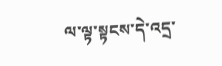ལ་ལྟ་སྟངས་དེ་འདྲ་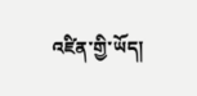འཛིན་གྱི་ཡོད།